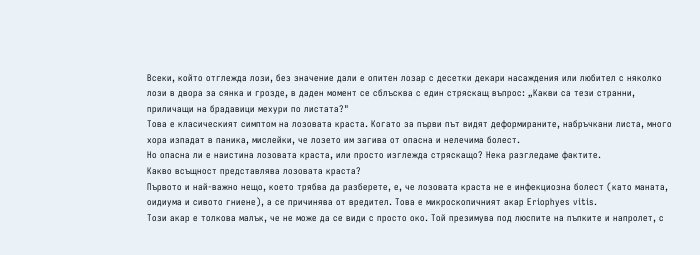Всеки, който отглежда лози, без значение дали е опитен лозар с десетки декари насаждения или любител с няколко лози в двора за сянка и грозде, в даден момент се сблъсква с един стряскащ въпрос: „Какви са тези странни, приличащи на брадавици мехури по листата?"
Това е класическият симптом на лозовата краста. Когато за първи път видят деформираните, набръчкани листа, много хора изпадат в паника, мислейки, че лозето им загива от опасна и нелечима болест.
Но опасна ли е наистина лозовата краста, или просто изглежда стряскащо? Нека разгледаме фактите.
Какво всъщност представлява лозовата краста?
Първото и най-важно нещо, което трябва да разберете, е, че лозовата краста не е инфекциозна болест (като маната, оидиума и сивото гниене), а се причинява от вредител. Това е микроскопичният акар Eriophyes vitis.
Този акар е толкова малък, че не може да се види с просто око. Той презимува под люспите на пъпките и напролет, с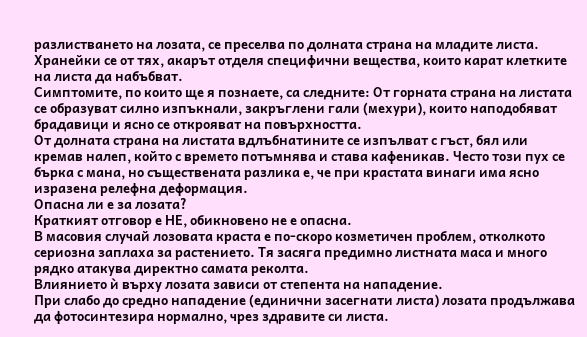разлистването на лозата, се преселва по долната страна на младите листа. Хранейки се от тях, акарът отделя специфични вещества, които карат клетките на листа да набъбват.
Симптомите, по които ще я познаете, са следните: От горната страна на листата се образуват силно изпъкнали, закръглени гали (мехури), които наподобяват брадавици и ясно се открояват на повърхността.
От долната страна на листата вдлъбнатините се изпълват с гъст, бял или кремав налеп, който с времето потъмнява и става кафеникав. Често този пух се бърка с мана, но съществената разлика е, че при крастата винаги има ясно изразена релефна деформация.
Опасна ли е за лозата?
Краткият отговор е НЕ, обикновено не е опасна.
В масовия случай лозовата краста е по-скоро козметичен проблем, отколкото сериозна заплаха за растението. Тя засяга предимно листната маса и много рядко атакува директно самата реколта.
Влиянието ѝ върху лозата зависи от степента на нападение.
При слабо до средно нападение (единични засегнати листа) лозата продължава да фотосинтезира нормално, чрез здравите си листа.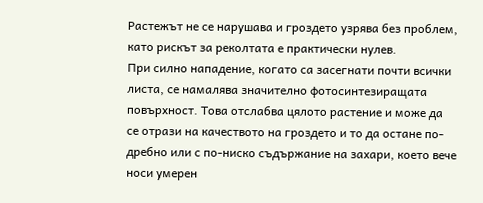Растежът не се нарушава и гроздето узрява без проблем, като рискът за реколтата е практически нулев.
При силно нападение, когато са засегнати почти всички листа, се намалява значително фотосинтезиращата повърхност. Това отслабва цялото растение и може да се отрази на качеството на гроздето и то да остане по-дребно или с по-ниско съдържание на захари, което вече носи умерен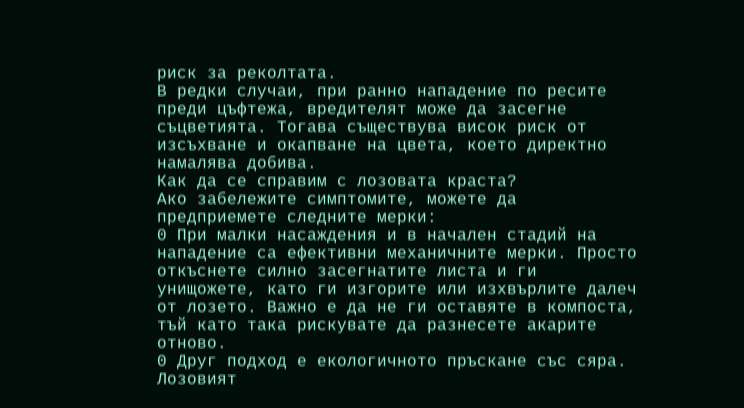риск за реколтата.
В редки случаи, при ранно нападение по ресите преди цъфтежа, вредителят може да засегне съцветията. Тогава съществува висок риск от изсъхване и окапване на цвета, което директно намалява добива.
Как да се справим с лозовата краста?
Ако забележите симптомите, можете да предприемете следните мерки:
0 При малки насаждения и в начален стадий на нападение са ефективни механичните мерки. Просто откъснете силно засегнатите листа и ги унищожете, като ги изгорите или изхвърлите далеч от лозето. Важно е да не ги оставяте в компоста, тъй като така рискувате да разнесете акарите отново.
0 Друг подход е екологичното пръскане със сяра.
Лозовият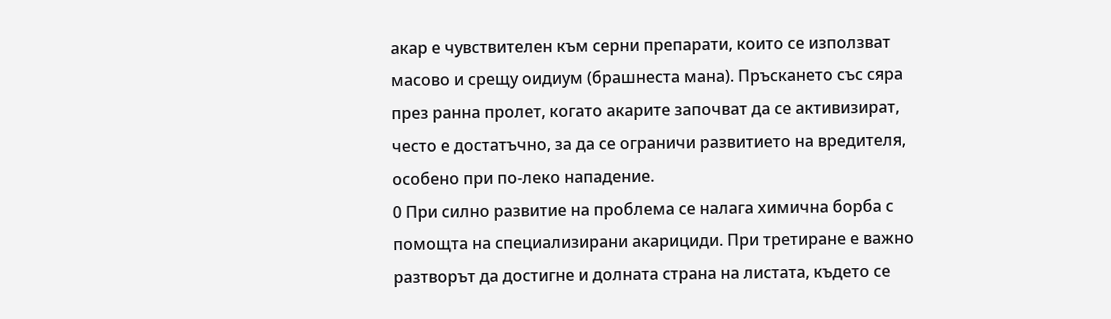акар е чувствителен към серни препарати, които се използват масово и срещу оидиум (брашнеста мана). Пръскането със сяра през ранна пролет, когато акарите започват да се активизират, често е достатъчно, за да се ограничи развитието на вредителя, особено при по-леко нападение.
0 При силно развитие на проблема се налага химична борба с помощта на специализирани акарициди. При третиране е важно разтворът да достигне и долната страна на листата, където се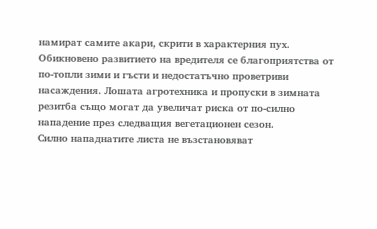намират самите акари, скрити в характерния пух.
Обикновено развитието на вредителя се благоприятства от по-топли зими и гъсти и недостатъчно проветриви насаждения. Лошата агротехника и пропуски в зимната резитба също могат да увеличат риска от по-силно нападение през следващия вегетационен сезон.
Силно нападнатите листа не възстановяват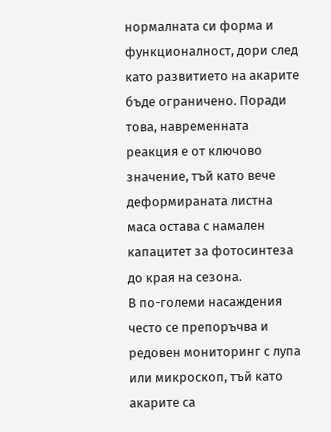нормалната си форма и функционалност, дори след като развитието на акарите бъде ограничено. Поради това, навременната реакция е от ключово значение, тъй като вече деформираната листна маса остава с намален капацитет за фотосинтеза до края на сезона.
В по-големи насаждения често се препоръчва и редовен мониторинг с лупа или микроскоп, тъй като акарите са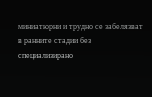миниатюрни и трудно се забелязват в ранните стадии без специализирано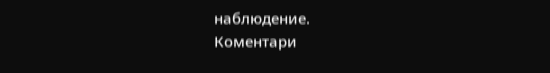наблюдение.
Коментари